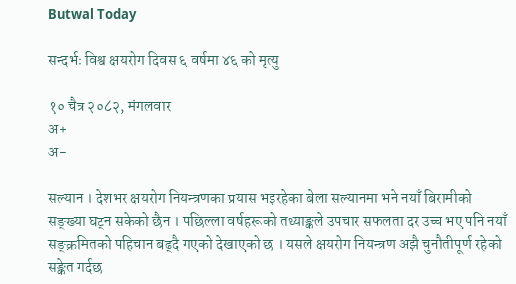Butwal Today

सन्दर्भः विश्व क्षयरोग दिवस ६ वर्षमा ४६ को मृत्यु

१० चैत्र २०८२, मंगलवार
अ+
अ-

सल्यान । देशभर क्षयरोग नियन्त्रणका प्रयास भइरहेका बेला सल्यानमा भने नयाँ बिरामीको सङ्ख्या घट्न सकेको छैन । पछिल्ला वर्षहरूको तथ्याङ्कले उपचार सफलता दर उच्च भए पनि नयाँ सङ्क्रमितको पहिचान बढ्दै गएको देखाएको छ । यसले क्षयरोग नियन्त्रण अझै चुनौतीपूर्ण रहेको सङ्केत गर्दछ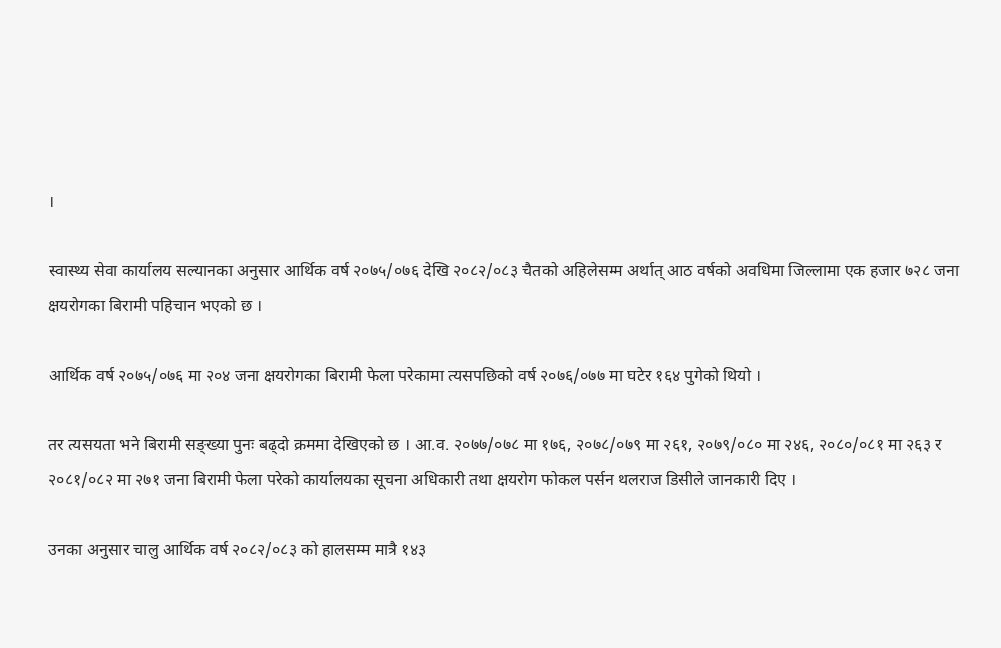।

स्वास्थ्य सेवा कार्यालय सल्यानका अनुसार आर्थिक वर्ष २०७५/०७६ देखि २०८२/०८३ चैतको अहिलेसम्म अर्थात् आठ वर्षको अवधिमा जिल्लामा एक हजार ७२८ जना क्षयरोगका बिरामी पहिचान भएको छ ।

आर्थिक वर्ष २०७५/०७६ मा २०४ जना क्षयरोगका बिरामी फेला परेकामा त्यसपछिको वर्ष २०७६/०७७ मा घटेर १६४ पुगेको थियो ।

तर त्यसयता भने बिरामी सङ्ख्या पुनः बढ्दो क्रममा देखिएको छ । आ.व. २०७७/०७८ मा १७६, २०७८/०७९ मा २६१, २०७९/०८० मा २४६, २०८०/०८१ मा २६३ र २०८१/०८२ मा २७१ जना बिरामी फेला परेको कार्यालयका सूचना अधिकारी तथा क्षयरोग फोकल पर्सन थलराज डिसीले जानकारी दिए ।

उनका अनुसार चालु आर्थिक वर्ष २०८२/०८३ को हालसम्म मात्रै १४३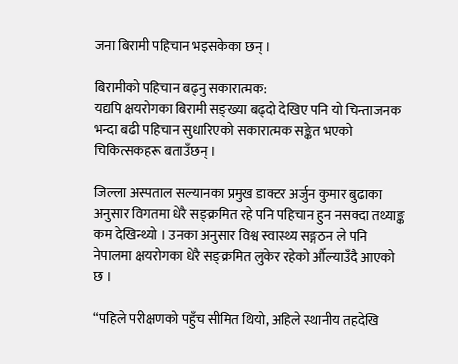जना बिरामी पहिचान भइसकेका छन् ।

बिरामीको पहिचान बढ्नु सकारात्मक:
यद्यपि क्षयरोगका बिरामी सङ्ख्या बढ्दो देखिए पनि यो चिन्ताजनक भन्दा बढी पहिचान सुधारिएको सकारात्मक सङ्केत भएको चिकित्सकहरू बताउँछन् ।

जिल्ला अस्पताल सल्यानका प्रमुख डाक्टर अर्जुन कुमार बुढाका अनुसार विगतमा धेरै सङ्क्रमित रहे पनि पहिचान हुन नसक्दा तथ्याङ्क कम देखिन्थ्यो । उनका अनुसार विश्व स्वास्थ्य सङ्गठन ले पनि नेपालमा क्षयरोगका धेरै सङ्क्रमित लुकेर रहेको औँल्याउँदै आएको छ ।

“पहिले परीक्षणको पहुँच सीमित थियो, अहिले स्थानीय तहदेखि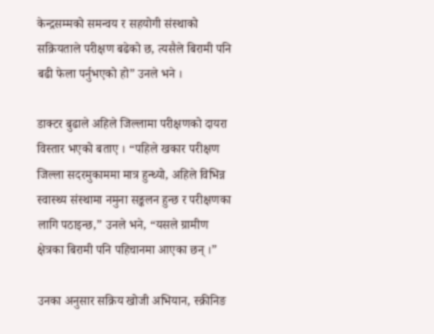केन्द्रसम्मको समन्वय र सहयोगी संस्थाको सक्रियताले परीक्षण बढेको छ, त्यसैले बिरामी पनि बढी फेला पर्नुभएको हो” उनले भने ।

डाक्टर बुढाले अहिले जिल्लामा परीक्षणको दायरा विस्तार भएको बताए । “पहिले खकार परीक्षण जिल्ला सदरमुकाममा मात्र हुन्थ्यो, अहिले विभिन्न स्वास्थ्य संस्थामा नमुना सङ्कलन हुन्छ र परीक्षणका लागि पठाइन्छ,” उनले भने, “यसले ग्रामीण क्षेत्रका बिरामी पनि पहिचानमा आएका छन् ।”

उनका अनुसार सक्रिय खोजी अभियान, स्क्रीनिङ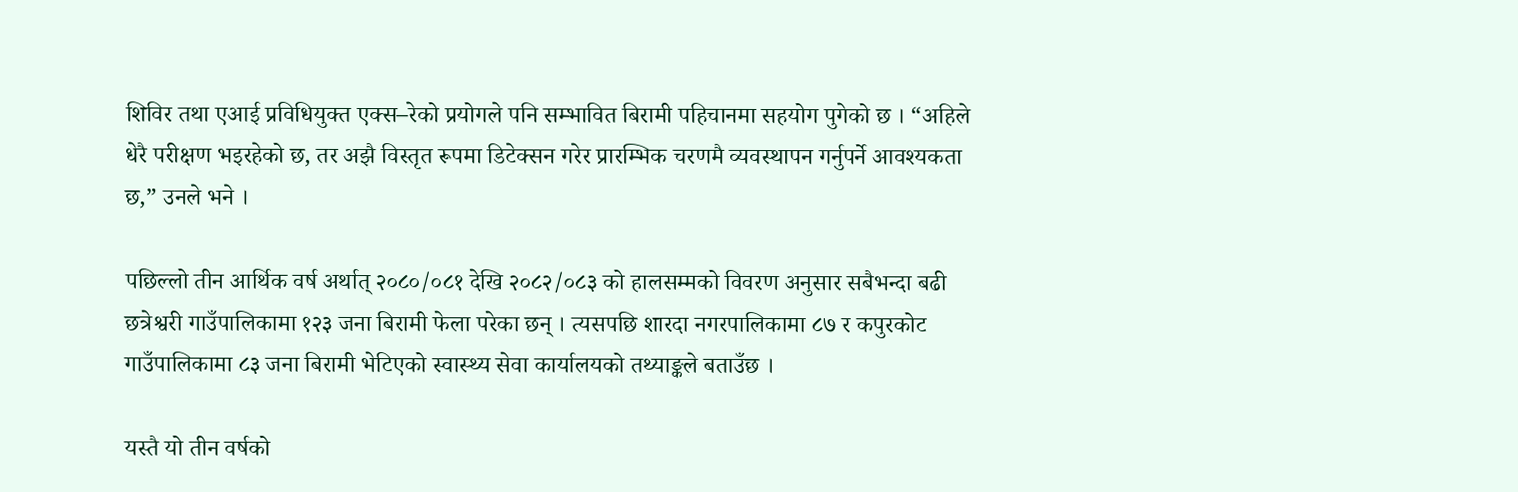शिविर तथा एआई प्रविधियुक्त एक्स–रेको प्रयोगले पनि सम्भावित बिरामी पहिचानमा सहयोग पुगेको छ । “अहिले धेरै परीक्षण भइरहेको छ, तर अझै विस्तृत रूपमा डिटेक्सन गरेर प्रारम्भिक चरणमै व्यवस्थापन गर्नुपर्ने आवश्यकता छ,” उनले भने ।

पछिल्लो तीन आर्थिक वर्ष अर्थात् २०८०/०८१ देखि २०८२/०८३ को हालसम्मको विवरण अनुसार सबैभन्दा बढी छत्रेश्वरी गाउँपालिकामा १२३ जना बिरामी फेला परेका छन् । त्यसपछि शारदा नगरपालिकामा ८७ र कपुरकोट गाउँपालिकामा ८३ जना बिरामी भेटिएको स्वास्थ्य सेवा कार्यालयको तथ्याङ्कले बताउँछ ।

यस्तै यो तीन वर्षको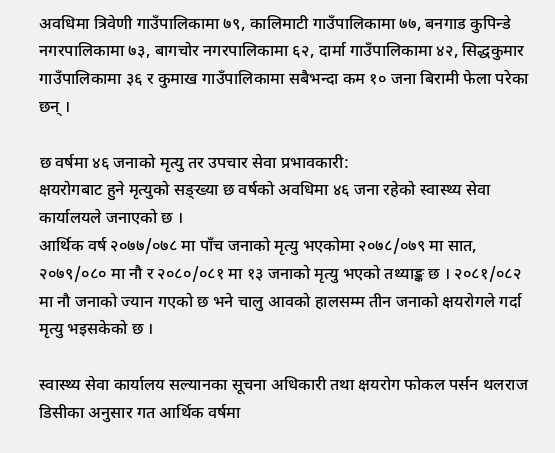अवधिमा त्रिवेणी गाउँपालिकामा ७९, कालिमाटी गाउँपालिकामा ७७, बनगाड कुपिन्डे नगरपालिकामा ७३, बागचोर नगरपालिकामा ६२, दार्मा गाउँपालिकामा ४२, सिद्धकुमार गाउँपालिकामा ३६ र कुमाख गाउँपालिकामा सबैभन्दा कम १० जना बिरामी फेला परेका छन् ।

छ वर्षमा ४६ जनाको मृत्यु तर उपचार सेवा प्रभावकारी:
क्षयरोगबाट हुने मृत्युको सङ्ख्या छ वर्षको अवधिमा ४६ जना रहेको स्वास्थ्य सेवा कार्यालयले जनाएको छ ।
आर्थिक वर्ष २०७७/०७८ मा पाँच जनाको मृत्यु भएकोमा २०७८/०७९ मा सात, २०७९/०८० मा नौ र २०८०/०८१ मा १३ जनाको मृत्यु भएको तथ्याङ्क छ । २०८१/०८२ मा नौ जनाको ज्यान गएको छ भने चालु आवको हालसम्म तीन जनाको क्षयरोगले गर्दा मृत्यु भइसकेको छ ।

स्वास्थ्य सेवा कार्यालय सल्यानका सूचना अधिकारी तथा क्षयरोग फोकल पर्सन थलराज डिसीका अनुसार गत आर्थिक वर्षमा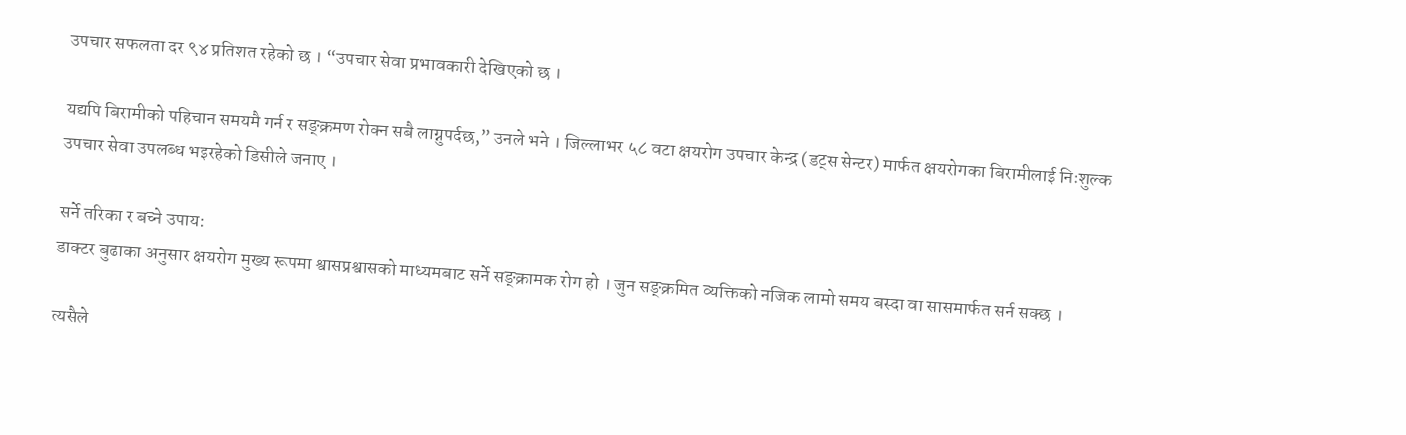उपचार सफलता दर ९४ प्रतिशत रहेको छ । “उपचार सेवा प्रभावकारी देखिएको छ ।

यद्यपि बिरामीको पहिचान समयमै गर्न र सङ्क्रमण रोक्न सबै लाग्नुपर्दछ,” उनले भने । जिल्लाभर ५८ वटा क्षयरोग उपचार केन्द्र (डट्स सेन्टर) मार्फत क्षयरोगका बिरामीलाई निःशुल्क उपचार सेवा उपलब्ध भइरहेको डिसीले जनाए ।

सर्ने तरिका र बच्ने उपाय:
डाक्टर बुढाका अनुसार क्षयरोग मुख्य रूपमा श्वासप्रश्वासको माध्यमबाट सर्ने सङ्क्रामक रोग हो । जुन सङ्क्रमित व्यक्तिको नजिक लामो समय बस्दा वा सासमार्फत सर्न सक्छ ।

त्यसैले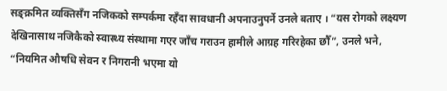सङ्क्रमित व्यक्तिसँग नजिकको सम्पर्कमा रहँदा सावधानी अपनाउनुपर्ने उनले बताए । “यस रोगको लक्ष्यण देखिनासाथ नजिकैको स्वास्थ्य संस्थामा गएर जाँच गराउन हामीले आग्रह गरिरहेका छौँ”, उनले भने, “नियमित औषधि सेवन र निगरानी भएमा यो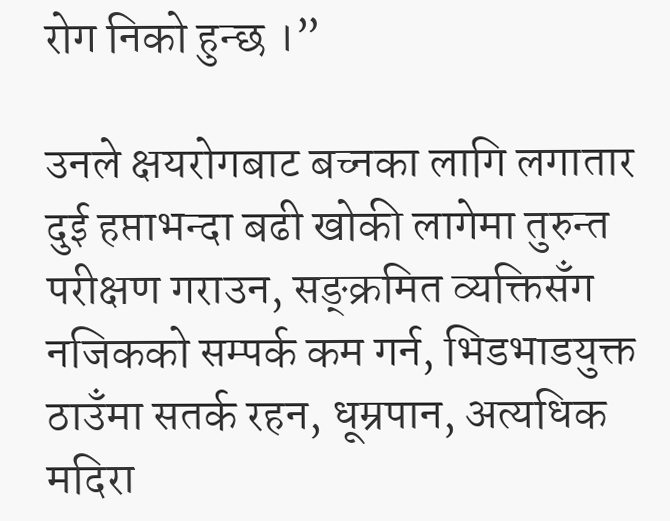रोग निको हुन्छ ।”

उनले क्षयरोगबाट बच्नका लागि लगातार दुई हप्ताभन्दा बढी खोकी लागेमा तुरुन्त परीक्षण गराउन, सङ्क्रमित व्यक्तिसँग नजिकको सम्पर्क कम गर्न, भिडभाडयुक्त ठाउँमा सतर्क रहन, धूम्रपान, अत्यधिक मदिरा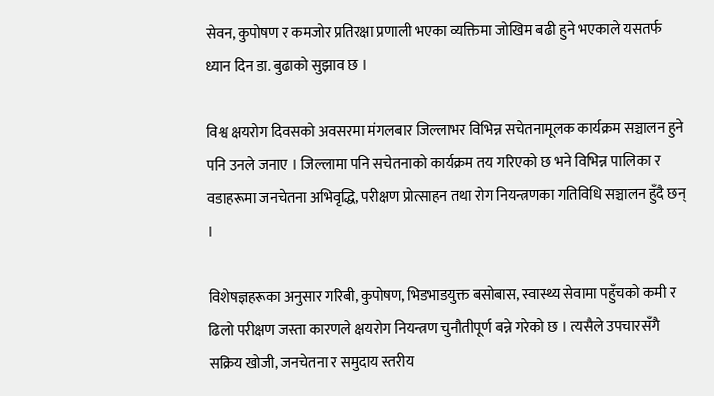सेवन, कुपोषण र कमजोर प्रतिरक्षा प्रणाली भएका व्यक्तिमा जोखिम बढी हुने भएकाले यसतर्फ ध्यान दिन डा. बुढाको सुझाव छ ।

विश्व क्षयरोग दिवसको अवसरमा मंगलबार जिल्लाभर विभिन्न सचेतनामूलक कार्यक्रम सञ्चालन हुने पनि उनले जनाए । जिल्लामा पनि सचेतनाको कार्यक्रम तय गरिएको छ भने विभिन्न पालिका र वडाहरूमा जनचेतना अभिवृद्धि, परीक्षण प्रोत्साहन तथा रोग नियन्त्रणका गतिविधि सञ्चालन हुँदै छन् ।

विशेषज्ञहरूका अनुसार गरिबी, कुपोषण, भिडभाडयुक्त बसोबास, स्वास्थ्य सेवामा पहुँचको कमी र ढिलो परीक्षण जस्ता कारणले क्षयरोग नियन्त्रण चुनौतीपूर्ण बन्ने गरेको छ । त्यसैले उपचारसँगै सक्रिय खोजी, जनचेतना र समुदाय स्तरीय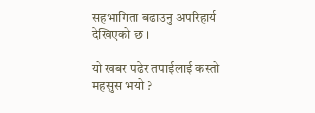सहभागिता बढाउनु अपरिहार्य देखिएको छ ।

यो खबर पढेर तपाईलाई कस्तो महसुस भयो ?